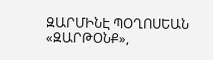ԶԱՐՄԻՆԷ ՊՕՂՈՍԵԱՆ
«ԶԱՐԹՕՆՔ»,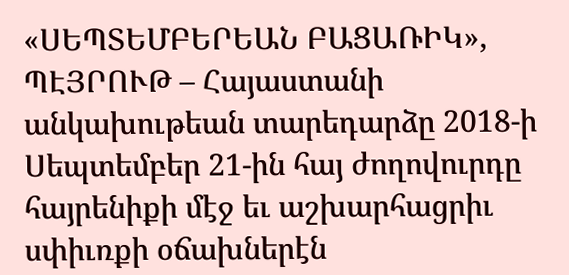«ՍԵՊՏԵՄԲԵՐԵԱՆ ԲԱՑԱՌԻԿ», ՊԷՅՐՈՒԹ – Հայաստանի անկախութեան տարեդարձը 2018-ի Սեպտեմբեր 21-ին հայ ժողովուրդը հայրենիքի մէջ եւ աշխարհացրիւ սփիւռքի օճախներէն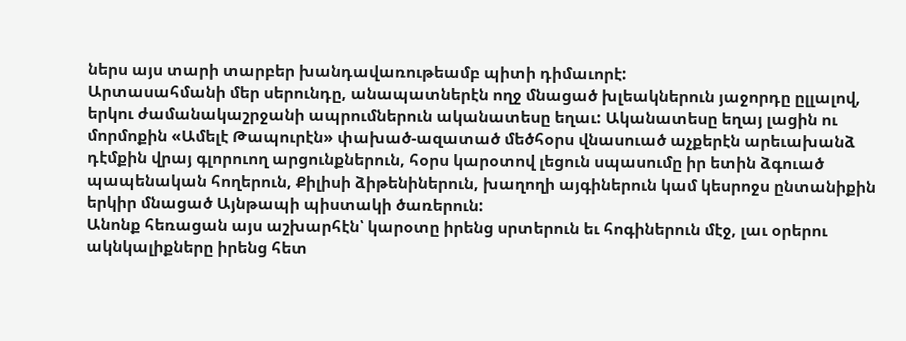ներս այս տարի տարբեր խանդավառութեամբ պիտի դիմաւորէ:
Արտասահմանի մեր սերունդը, անապատներէն ողջ մնացած խլեակներուն յաջորդը ըլլալով, երկու ժամանակաշրջանի ապրումներուն ականատեսը եղաւ: Ականատեսը եղայ լացին ու մորմոքին «Ամելէ Թապուրէն» փախած-ազատած մեծհօրս վնասուած աչքերէն արեւախանձ դէմքին վրայ գլորուող արցունքներուն, հօրս կարօտով լեցուն սպասումը իր ետին ձգուած պապենական հողերուն, Քիլիսի ձիթենիներուն, խաղողի այգիներուն կամ կեսրոջս ընտանիքին երկիր մնացած Այնթապի պիստակի ծառերուն:
Անոնք հեռացան այս աշխարհէն՝ կարօտը իրենց սրտերուն եւ հոգիներուն մէջ, լաւ օրերու ակնկալիքները իրենց հետ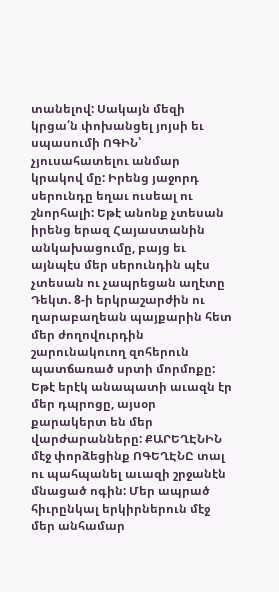տանելով: Սակայն մեզի կրցա՛ն փոխանցել յոյսի եւ սպասումի ՈԳԻՆ՝ չյուսահատելու անմար կրակով մը: Իրենց յաջորդ սերունդը եղաւ ուսեալ ու շնորհալի: Եթէ անոնք չտեսան իրենց երազ Հայաստանին անկախացումը, բայց եւ այնպէս մեր սերունդին պէս չտեսան ու չապրեցան աղէտը Դեկտ. 8-ի երկրաշարժին ու ղարաբաղեան պայքարին հետ մեր ժողովուրդին շարունակուող զոհերուն պատճառած սրտի մորմոքը:
Եթէ երէկ անապատի աւազն էր մեր դպրոցը, այսօր քարակերտ են մեր վարժարանները: ՔԱՐԵՂԷՆԻՆ մէջ փորձեցինք ՈԳԵՂԷՆԸ տալ ու պահպանել աւազի շրջանէն մնացած ոգին: Մեր ապրած հիւրընկալ երկիրներուն մէջ մեր անհամար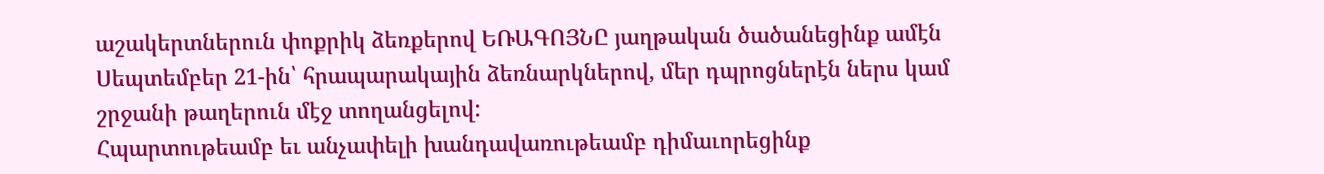աշակերտներուն փոքրիկ ձեռքերով ԵՌԱԳՈՅՆԸ յաղթական ծածանեցինք ամէն Սեպտեմբեր 21-ին՝ հրապարակային ձեռնարկներով, մեր դպրոցներէն ներս կամ շրջանի թաղերուն մէջ տողանցելով:
Հպարտութեամբ եւ անչափելի խանդավառութեամբ դիմաւորեցինք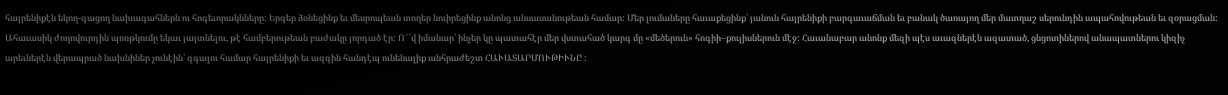հայրենիքէն եկող-գացող նախագահներն ու հոգեւորակնները: Երգեր ձօնեցինք եւ մեսրոպեան տողեր նուիրեցինք անոնց անսասանութեան համար: Մեր լումաները հաւաքեցինք՝ յանուն հայրենիքի բարգաւաճման եւ բանակ ծառայող մեր մատղաշ սերունդին ապահովութեան եւ զօրացման:
Ահաւասիկ ժողովուրդին պոռթկումը եկաւ յայտնելու, թէ համբերութեան բաժակը յորդած էր: Ո՜՜վ իմանար՝ ինչեր կը պատահէր մեր վստահած կարգ մը «մեծերուն» հոգիի–քուլիսներուն մէջ: Հաւանաբար անոնք մեզի պէս աւազներէն ազատած, ցնցոտիներով անապատներու կիզիչ արեւներէն վերապրած նախնիներ չունէին՝ զգալու համար հայրենիքի եւ ազգին հանդէպ ունենալիք անհրաժեշտ ՀԱՒԱՏԱՐՄՈՒԹԻՒՆԸ :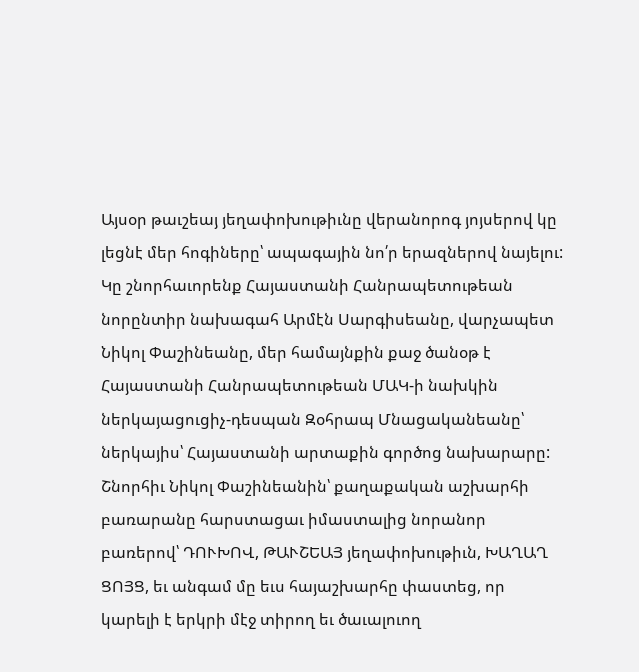Այսօր թաւշեայ յեղափոխութիւնը վերանորոգ յոյսերով կը լեցնէ մեր հոգիները՝ ապագային նո՛ր երազներով նայելու: Կը շնորհաւորենք Հայաստանի Հանրապետութեան նորընտիր նախագահ Արմէն Սարգիսեանը, վարչապետ Նիկոլ Փաշինեանը, մեր համայնքին քաջ ծանօթ է Հայաստանի Հանրապետութեան ՄԱԿ-ի նախկին ներկայացուցիչ-դեսպան Զօհրապ Մնացականեանը՝ ներկայիս՝ Հայաստանի արտաքին գործոց նախարարը:
Շնորհիւ Նիկոլ Փաշինեանին՝ քաղաքական աշխարհի բառարանը հարստացաւ իմաստալից նորանոր բառերով՝ ԴՈՒԽՈՎ, ԹԱՒՇԵԱՅ յեղափոխութիւն, ԽԱՂԱՂ ՑՈՅՑ, եւ անգամ մը եւս հայաշխարհը փաստեց, որ կարելի է երկրի մէջ տիրող եւ ծաւալուող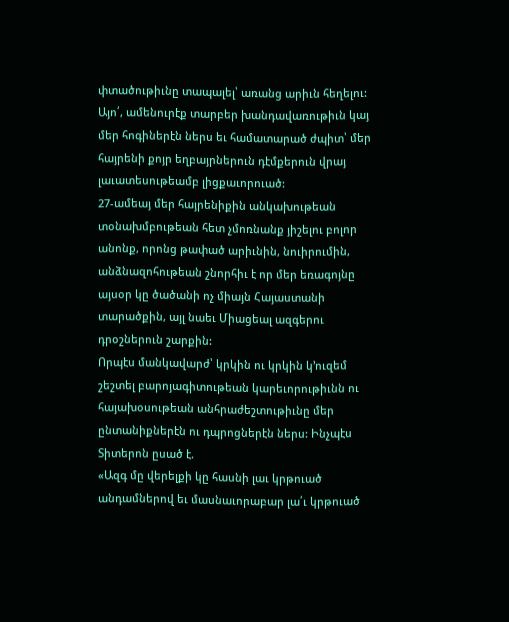փտածութիւնը տապալել՝ առանց արիւն հեղելու:
Այո՛, ամենուրէք տարբեր խանդավառութիւն կայ մեր հոգիներէն ներս եւ համատարած ժպիտ՝ մեր հայրենի քոյր եղբայրներուն դէմքերուն վրայ լաւատեսութեամբ լիցքաւորուած:
27-ամեայ մեր հայրենիքին անկախութեան տօնախմբութեան հետ չմոռնանք յիշելու բոլոր անոնք, որոնց թափած արիւնին, նուիրումին, անձնազոհութեան շնորհիւ է որ մեր եռագոյնը այսօր կը ծածանի ոչ միայն Հայաստանի տարածքին, այլ նաեւ Միացեալ ազգերու դրօշներուն շարքին:
Որպէս մանկավարժ՝ կրկին ու կրկին կ’ուզեմ շեշտել բարոյագիտութեան կարեւորութիւնն ու հայախօսութեան անհրաժեշտութիւնը մեր ընտանիքներէն ու դպրոցներէն ներս: Ինչպէս Տիտերոն ըսած է.
«Ազգ մը վերելքի կը հասնի լաւ կրթուած անդամներով եւ մասնաւորաբար լա՛ւ կրթուած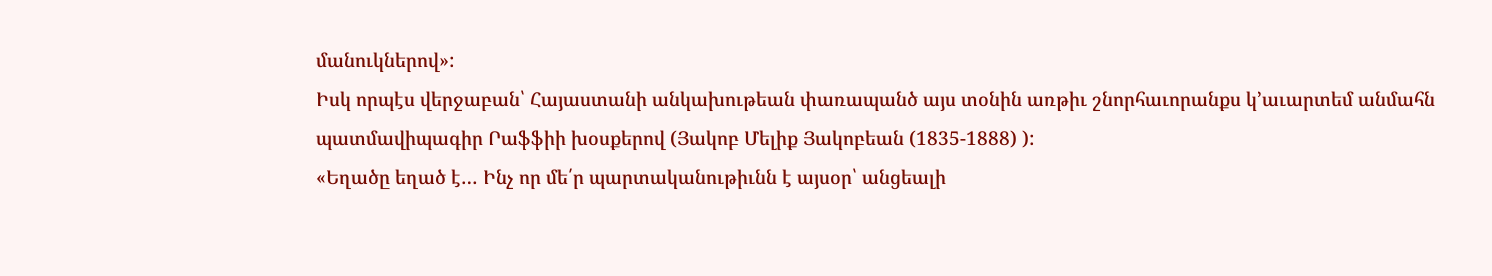մանուկներով»:
Իսկ որպէս վերջաբան՝ Հայաստանի անկախութեան փառապանծ այս տօնին առթիւ շնորհաւորանքս կ’աւարտեմ անմահն պատմավիպագիր Րաֆֆիի խօսքերով (Յակոբ Մելիք Յակոբեան (1835-1888) ):
«Եղածը եղած է… Ինչ որ մե՛ր պարտականութիւնն է այսօր՝ անցեալի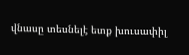վնասը տեսնելէ ետք խուսափիլ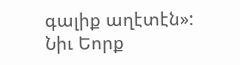գալիք աղէտէն»:
Նիւ Եորք